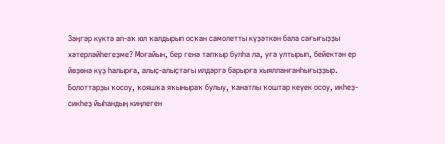Зәңгәр күктә ап-аҡ юл ҡалдырып осҡан самолетты күҙәткән бала сағығыҙҙы хәтерләйһегеҙме? Моғайын, бер генә тапҡыр булһа ла, уға ултырып, бейектән ер йөҙөнә күҙ һалырға, алыҫ-алыҫтағы илдәргә барырға хыялланғанһығыҙҙыр. Болоттарҙы ҡосоу, ҡояшҡа яҡыныраҡ булыу, ҡанатлы ҡоштар кеүек осоу, икһеҙ-сикһеҙ йыһандың киңлеген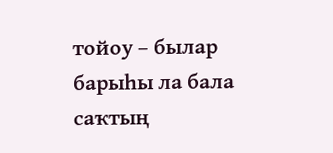тойоу – былар барыһы ла бала саҡтың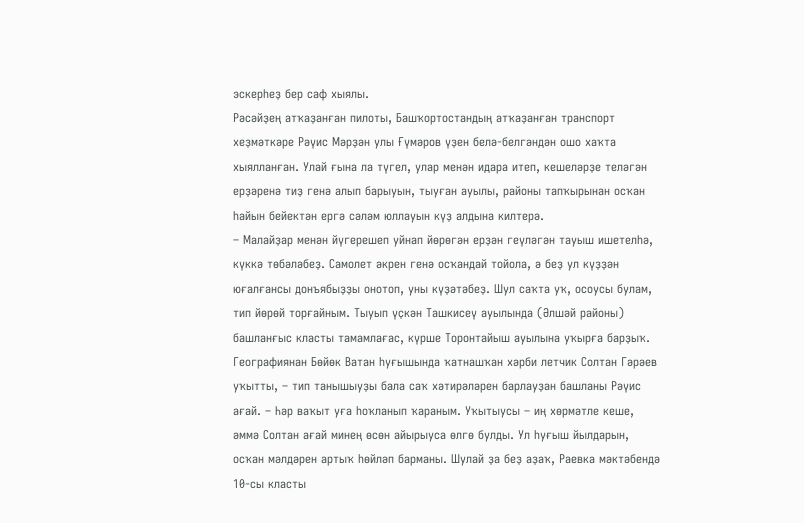эскерһеҙ бер саф хыялы.
Рәсәйҙең атҡаҙанған пилоты, Башҡортостандың атҡаҙанған транспорт хеҙмәткәре Рәүис Мәрҙән улы Ғүмәров үҙен белә-белгәндән ошо хаҡта хыялланған. Улай ғына ла түгел, улар менән идара итеп, кешеләрҙе теләгән ерҙәренә тиҙ генә алып барыуын, тыуған ауылы, районы тапҡырынан осҡан һайын бейектән ергә сәләм юллауын күҙ алдына килтерә.
– Малайҙар менән йүгерешеп уйнап йөрөгән ерҙән геүләгән тауыш ишетелһә, күккә төбәләбеҙ. Самолет әкрен генә осҡандай тойола, ә беҙ ул күҙҙән юғалғансы донъябыҙҙы онотоп, уны күҙәтәбеҙ. Шул саҡта уҡ, осоусы булам, тип йөрөй торғайным. Тыуып үҫкән Ташкисеү ауылында (Әлшәй районы) башланғыс класты тамамлағас, күрше Торонтайыш ауылына уҡырға барҙыҡ. Географиянан Бөйөк Ватан һуғышында ҡатнашҡан хәрби летчик Солтан Гәрәев уҡытты, – тип танышыуҙы бала саҡ хәтирәләрен барлауҙан башланы Рәүис ағай. – Һәр ваҡыт уға һоҡланып ҡараным. Уҡытыусы – иң хөрмәтле кеше, әммә Солтан ағай минең өсөн айырыуса өлгө булды. Ул һуғыш йылдарын, осҡан мәлдәрен артыҡ һөйләп барманы. Шулай ҙа беҙ аҙаҡ, Раевка мәктәбендә 10-сы класты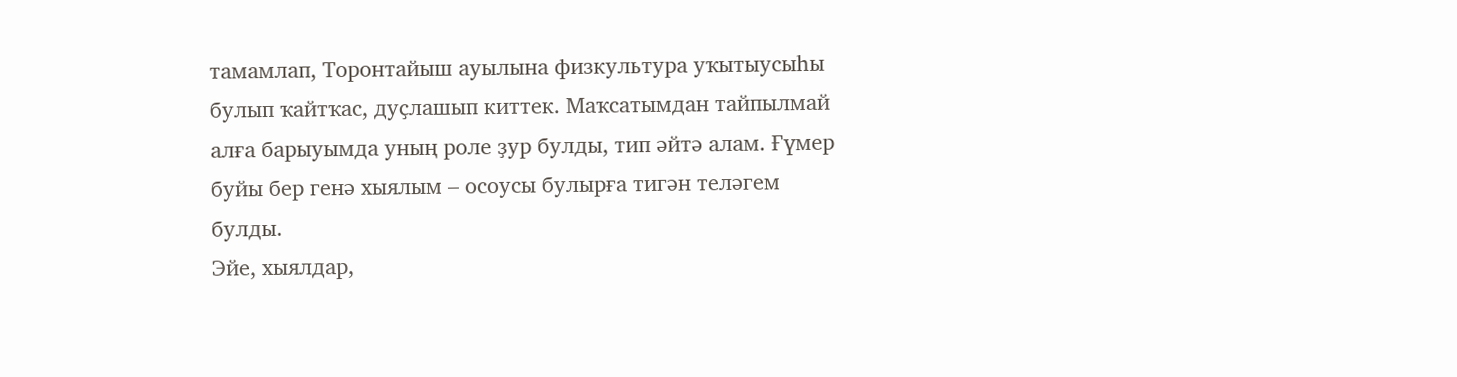тамамлап, Торонтайыш ауылына физкультура уҡытыусыһы булып ҡайтҡас, дуҫлашып киттек. Маҡсатымдан тайпылмай алға барыуымда уның роле ҙур булды, тип әйтә алам. Ғүмер буйы бер генә хыялым – осоусы булырға тигән теләгем булды.
Эйе, хыялдар,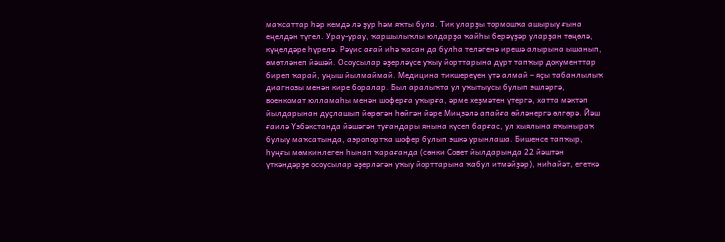маҡсаттар һәр кемдә лә ҙур һәм яҡты була. Тик уларҙы тормошҡа ашырыу ғына еңелдән түгел. Урау-урау, ҡаршылыҡлы юлдарҙа ҡайһы берәүҙәр уларҙан төңөлә, күңелдәре һүрелә. Рәүис ағай иһә ҡасан да булһа теләгенә ирешә алырына ышанып, өмөтләнеп йәшәй. Осоусылар әҙерләүсе уҡыу йорттарына дүрт тапҡыр документтар биреп ҡарай, уңыш йылмаймай. Медицина тикшереүен үтә алмай – яҫы табанлылыҡ диагнозы менән кире боралар. Был аралыҡта ул уҡытыусы булып эшләргә, военкомат юлламаһы менән шоферға уҡырға, әрме хеҙмәтен үтергә, хатта мәктәп йылдарынан дуҫлашып йөрөгән һөйгән йәре Миңзәлә апайға өйләнергә өлгөрә. Йәш ғаилә Үзбәкстанда йәшәгән туғандары янына күсеп барғас, ул хыялына яҡыныраҡ булыу маҡсатында, аэропортҡа шофер булып эшкә урынлаша. Бишенсе тапҡыр, һуңғы мөмкинлеген һынап ҡарағанда (сөнки Совет йылдарында 22 йәштән үткәндәрҙе осоусылар әҙерләгән уҡыу йорттарына ҡабул итмәйҙәр), ниһайәт, егеткә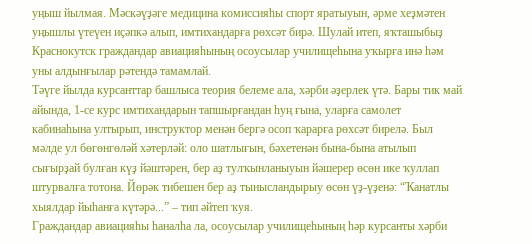уңыш йылмая. Мәскәүҙәге медицина комиссияһы спорт яратыуын, әрме хеҙмәтен уңышлы үтеүен иҫәпкә алып, имтихандарға рөхсәт бирә. Шулай итеп, яҡташыбыҙ Краснокутск граждандар авиацияһының осоусылар училищеһына уҡырға инә һәм уны алдынғылар рәтендә тамамлай.
Тәүге йылда курсанттар башлыса теория белеме ала, хәрби әҙерлек үтә. Бары тик май айында, 1-се курс имтихандарын тапшырғандан һуң ғына, уларға самолет кабинаһына ултырып, инструктор менән бергә осоп ҡарарға рөхсәт бирелә. Был мәлде ул бөгөнгөләй хәтерләй: оло шатлығын, бәхетенән бына-бына атылып сығырҙай булған күҙ йәштәрен, бер аҙ тулҡынланыуын йәшерер өсөн ике ҡуллап штурвалға тотона. Йөрәк тибешен бер аҙ тынысландырыу өсөн үҙ-үҙенә: “Ҡанатлы хыялдар йыһанға күтәрә...” – тип әйтеп ҡуя.
Граждандар авиацияһы һаналһа ла, осоусылар училищеһының һәр курсанты хәрби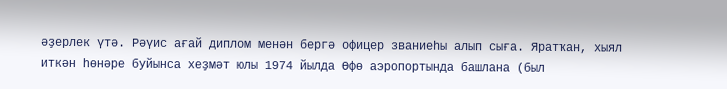әҙерлек үтә. Рәүис ағай диплом менән бергә офицер званиеһы алып сыға. Яратҡан, хыял иткән һөнәре буйынса хеҙмәт юлы 1974 йылда Өфө аэропортында башлана (был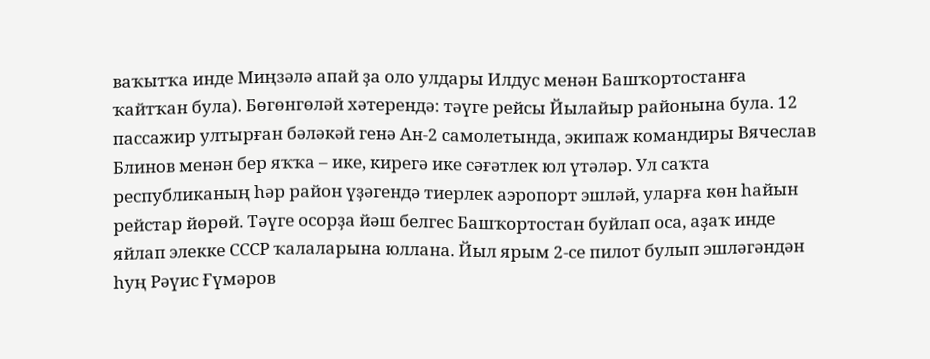ваҡытҡа инде Миңзәлә апай ҙа оло улдары Илдус менән Башҡортостанға ҡайтҡан була). Бөгөнгөләй хәтерендә: тәүге рейсы Йылайыр районына була. 12 пассажир ултырған бәләкәй генә Ан-2 самолетында, экипаж командиры Вячеслав Блинов менән бер яҡҡа – ике, кирегә ике сәғәтлек юл үтәләр. Ул саҡта республиканың һәр район үҙәгендә тиерлек аэропорт эшләй, уларға көн һайын рейстар йөрөй. Тәүге осорҙа йәш белгес Башҡортостан буйлап оса, аҙаҡ инде яйлап элекке СССР ҡалаларына юллана. Йыл ярым 2-се пилот булып эшләгәндән һуң Рәүис Ғүмәров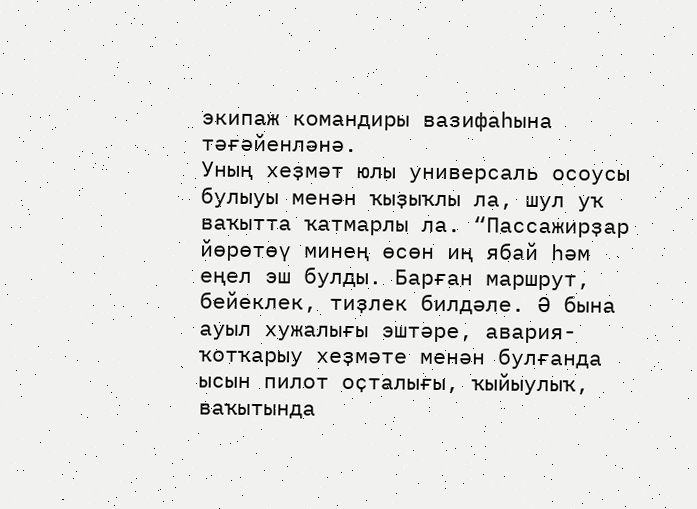экипаж командиры вазифаһына тәғәйенләнә.
Уның хеҙмәт юлы универсаль осоусы булыуы менән ҡыҙыҡлы ла, шул уҡ ваҡытта ҡатмарлы ла. “Пассажирҙар йөрөтөү минең өсөн иң ябай һәм еңел эш булды. Барған маршрут, бейеклек, тиҙлек билдәле. Ә бына ауыл хужалығы эштәре, авария-ҡотҡарыу хеҙмәте менән булғанда ысын пилот оҫталығы, ҡыйыулыҡ, ваҡытында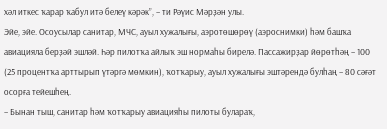хәл иткес ҡарар ҡабул итә белеү кәрәк”, – ти Рәүис Мәрҙән улы.
Эйе, эйе. Осоусылар санитар, МЧС, ауыл хужалығы, аэротөшөрөү (аэроснимки) һәм башҡа авиацияла берҙәй эшләй. Һәр пилотҡа айлыҡ эш нормаһы бирелә. Пассажирҙар йөрөтһәң – 100 (25 процентҡа арттырып үтәргә мөмкин), ҡотҡарыу, ауыл хужалығы эштәрендә булһаң – 80 сәғәт осорға тейешһең.
– Бынан тыш, санитар һәм ҡотҡарыу авиацияһы пилоты булараҡ,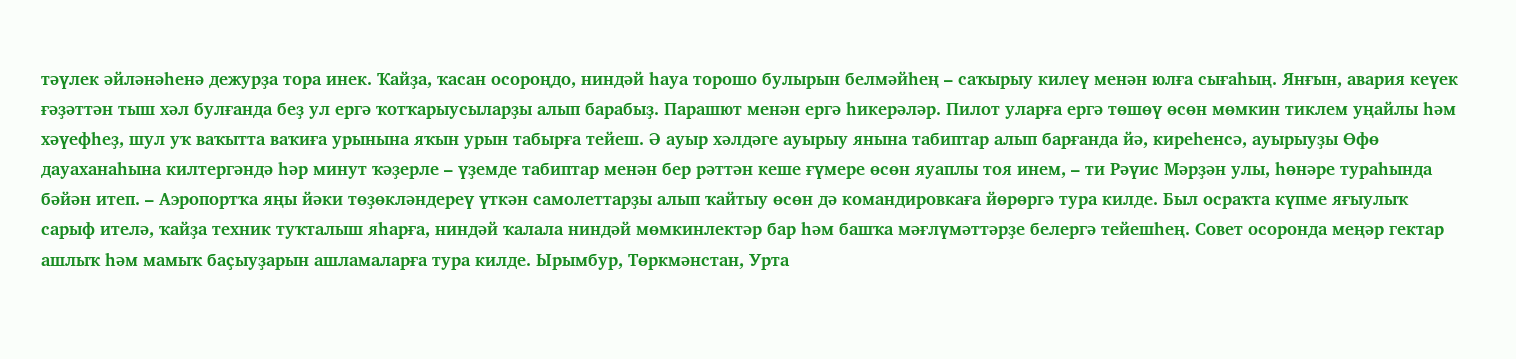тәүлек әйләнәһенә дежурҙа тора инек. Ҡайҙа, ҡасан осороңдо, ниндәй һауа торошо булырын белмәйһең – саҡырыу килеү менән юлға сығаһың. Янғын, авария кеүек ғәҙәттән тыш хәл булғанда беҙ ул ергә ҡотҡарыусыларҙы алып барабыҙ. Парашют менән ергә һикерәләр. Пилот уларға ергә төшөү өсөн мөмкин тиклем уңайлы һәм хәүефһеҙ, шул уҡ ваҡытта ваҡиға урынына яҡын урын табырға тейеш. Ә ауыр хәлдәге ауырыу янына табиптар алып барғанда йә, киреһенсә, ауырыуҙы Өфө дауаханаһына килтергәндә һәр минут ҡәҙерле – үҙемде табиптар менән бер рәттән кеше ғүмере өсөн яуаплы тоя инем, – ти Рәүис Мәрҙән улы, һөнәре тураһында бәйән итеп. – Аэропортҡа яңы йәки төҙөкләндереү үткән самолеттарҙы алып ҡайтыу өсөн дә командировкаға йөрөргә тура килде. Был осраҡта күпме яғыулыҡ сарыф ителә, ҡайҙа техник туҡталыш яһарға, ниндәй ҡалала ниндәй мөмкинлектәр бар һәм башҡа мәғлүмәттәрҙе белергә тейешһең. Совет осоронда меңәр гектар ашлыҡ һәм мамыҡ баҫыуҙарын ашламаларға тура килде. Ырымбур, Төркмәнстан, Урта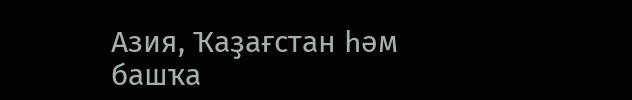Азия, Ҡаҙағстан һәм башҡа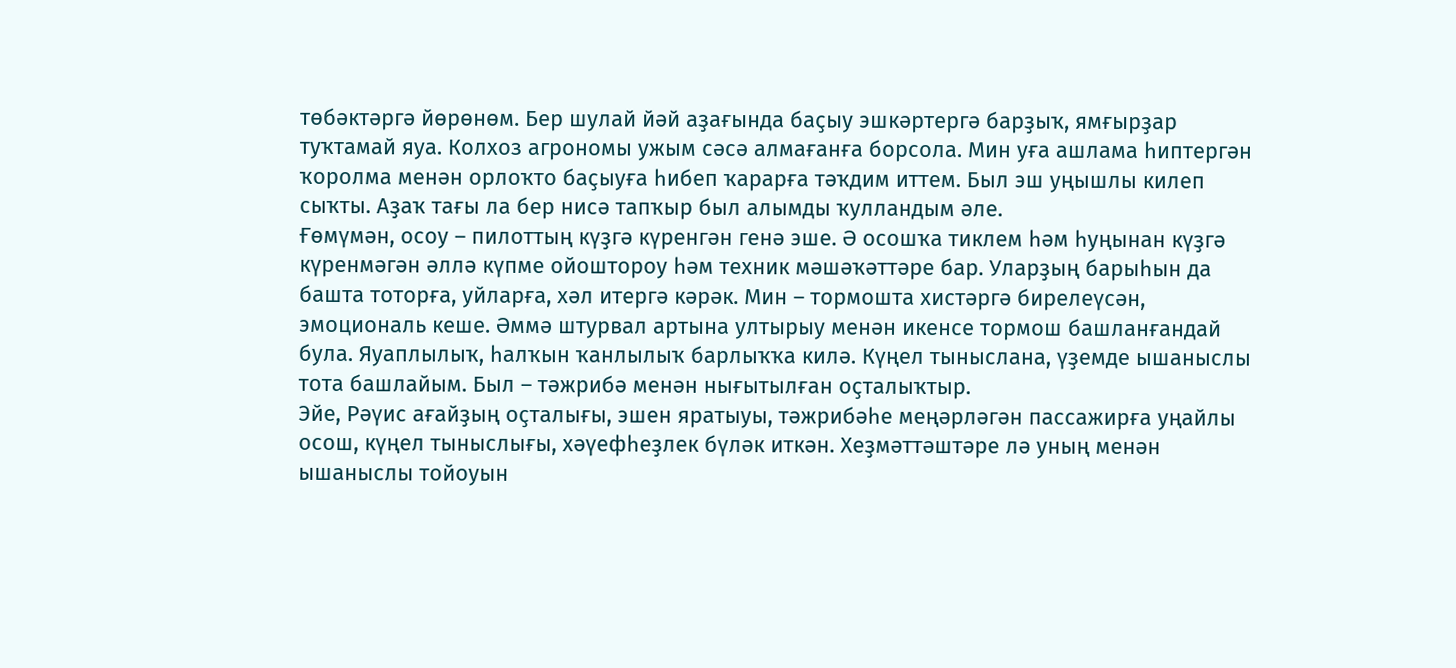төбәктәргә йөрөнөм. Бер шулай йәй аҙағында баҫыу эшкәртергә барҙыҡ, ямғырҙар туҡтамай яуа. Колхоз агрономы ужым сәсә алмағанға борсола. Мин уға ашлама һиптергән ҡоролма менән орлоҡто баҫыуға һибеп ҡарарға тәҡдим иттем. Был эш уңышлы килеп сыҡты. Аҙаҡ тағы ла бер нисә тапҡыр был алымды ҡулландым әле.
Ғөмүмән, осоу – пилоттың күҙгә күренгән генә эше. Ә осошҡа тиклем һәм һуңынан күҙгә күренмәгән әллә күпме ойоштороу һәм техник мәшәҡәттәре бар. Уларҙың барыһын да башта тоторға, уйларға, хәл итергә кәрәк. Мин – тормошта хистәргә бирелеүсән, эмоциональ кеше. Әммә штурвал артына ултырыу менән икенсе тормош башланғандай була. Яуаплылыҡ, һалҡын ҡанлылыҡ барлыҡҡа килә. Күңел тыныслана, үҙемде ышаныслы тота башлайым. Был – тәжрибә менән нығытылған оҫталыҡтыр.
Эйе, Рәүис ағайҙың оҫталығы, эшен яратыуы, тәжрибәһе меңәрләгән пассажирға уңайлы осош, күңел тыныслығы, хәүефһеҙлек бүләк иткән. Хеҙмәттәштәре лә уның менән ышаныслы тойоуын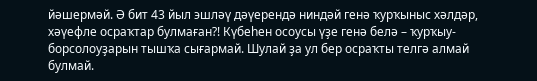йәшермәй. Ә бит 43 йыл эшләү дәүерендә ниндәй генә ҡурҡыныс хәлдәр, хәүефле осраҡтар булмаған?! Күбеһен осоусы үҙе генә белә – ҡурҡыу-борсолоуҙарын тышҡа сығармай. Шулай ҙа ул бер осраҡты телгә алмай булмай.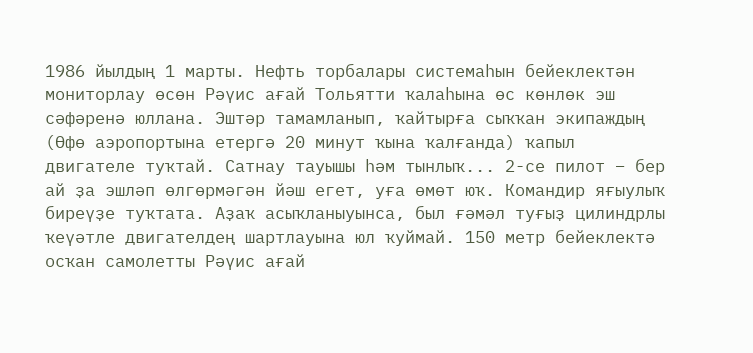1986 йылдың 1 марты. Нефть торбалары системаһын бейеклектән мониторлау өсөн Рәүис ағай Тольятти ҡалаһына өс көнлөк эш сәфәренә юллана. Эштәр тамамланып, ҡайтырға сыҡҡан экипаждың (Өфө аэропортына етергә 20 минут ҡына ҡалғанда) ҡапыл двигателе туҡтай. Сатнау тауышы һәм тынлыҡ... 2-се пилот – бер ай ҙа эшләп өлгөрмәгән йәш егет, уға өмөт юҡ. Командир яғыулыҡ биреүҙе туҡтата. Аҙаҡ асыҡланыуынса, был ғәмәл туғыҙ цилиндрлы ҡеүәтле двигателдең шартлауына юл ҡуймай. 150 метр бейеклектә осҡан самолетты Рәүис ағай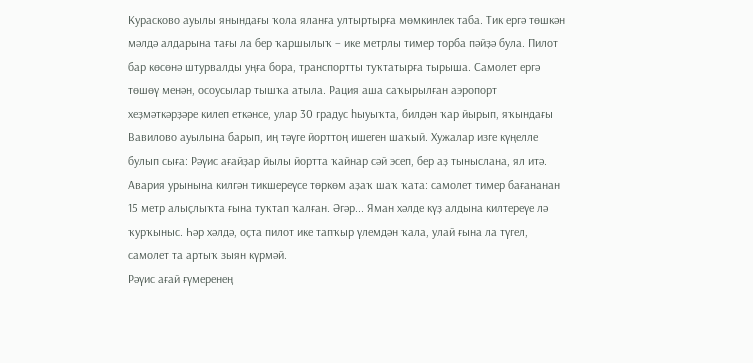Курасково ауылы янындағы ҡола яланға ултыртырға мөмкинлек таба. Тик ергә төшкән мәлдә алдарына тағы ла бер ҡаршылыҡ – ике метрлы тимер торба пәйҙә була. Пилот бар көсөнә штурвалды уңға бора, транспортты туҡтатырға тырыша. Самолет ергә төшөү менән, осоусылар тышҡа атыла. Рация аша саҡырылған аэропорт хеҙмәткәрҙәре килеп еткәнсе, улар 30 градус һыуыҡта, билдән ҡар йырып, яҡындағы Вавилово ауылына барып, иң тәүге йорттоң ишеген шаҡый. Хужалар изге күңелле булып сыға: Рәүис ағайҙар йылы йортта ҡайнар сәй эсеп, бер аҙ тыныслана, ял итә. Авария урынына килгән тикшереүсе төркөм аҙаҡ шаҡ ҡата: самолет тимер бағананан 15 метр алыҫлыҡта ғына туҡтап ҡалған. Әгәр... Яман хәлде күҙ алдына килтереүе лә ҡурҡыныс. Һәр хәлдә, оҫта пилот ике тапҡыр үлемдән ҡала, улай ғына ла түгел, самолет та артыҡ зыян күрмәй.
Рәүис ағай ғүмеренең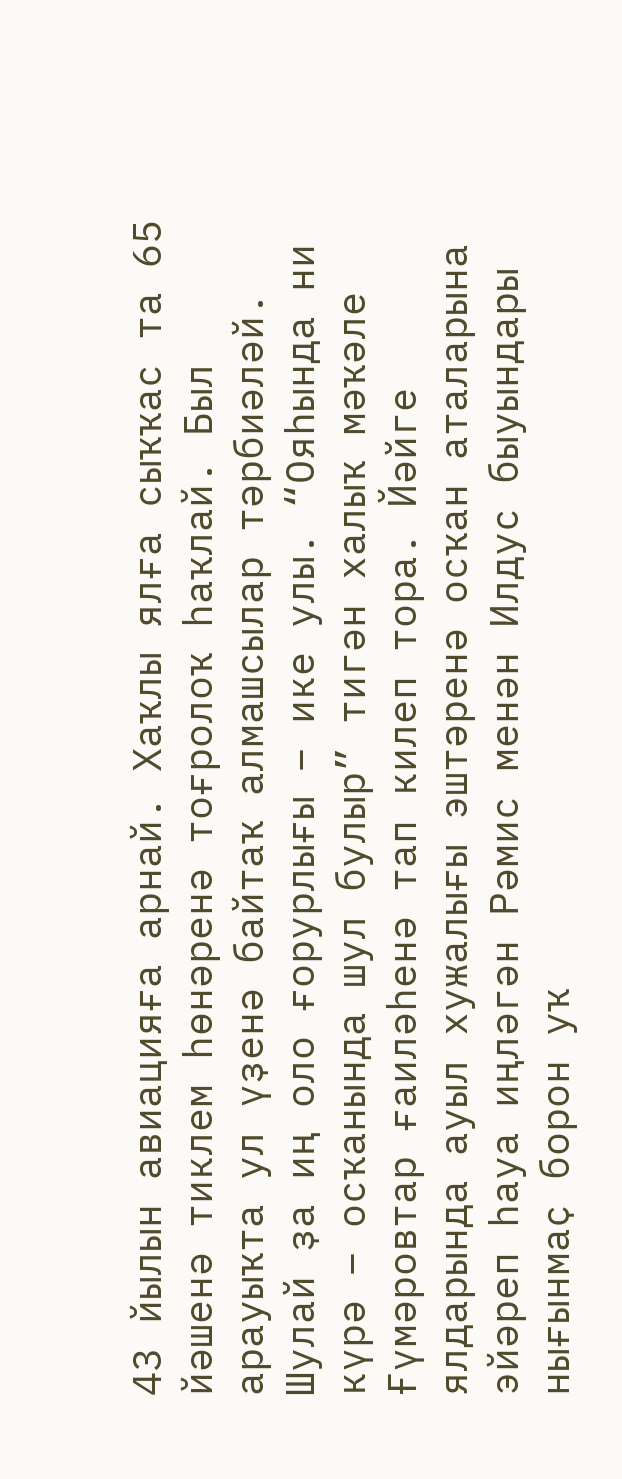43 йылын авиацияға арнай. Хаҡлы ялға сыҡҡас та 65 йәшенә тиклем һөнәренә тоғролоҡ һаҡлай. Был арауыҡта ул үҙенә байтаҡ алмашсылар тәрбиәләй. Шулай ҙа иң оло ғорурлығы – ике улы. “Ояһында ни күрә – осҡанында шул булыр” тигән халыҡ мәҡәле Ғүмәровтар ғаиләһенә тап килеп тора. Йәйге ялдарында ауыл хужалығы эштәренә осҡан аталарына эйәреп һауа иңләгән Рәмис менән Илдус быуындары нығынмаҫ борон уҡ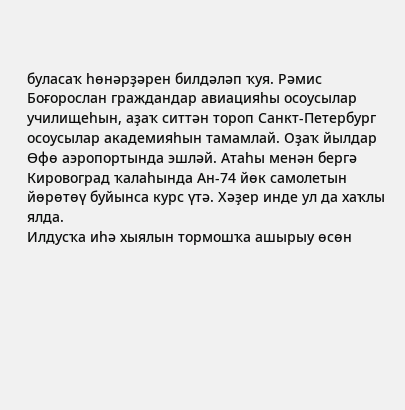буласаҡ һөнәрҙәрен билдәләп ҡуя. Рәмис Боғорослан граждандар авиацияһы осоусылар училищеһын, аҙаҡ ситтән тороп Санкт-Петербург осоусылар академияһын тамамлай. Оҙаҡ йылдар Өфө аэропортында эшләй. Атаһы менән бергә Кировоград ҡалаһында Ан-74 йөк самолетын йөрөтөү буйынса курс үтә. Хәҙер инде ул да хаҡлы ялда.
Илдусҡа иһә хыялын тормошҡа ашырыу өсөн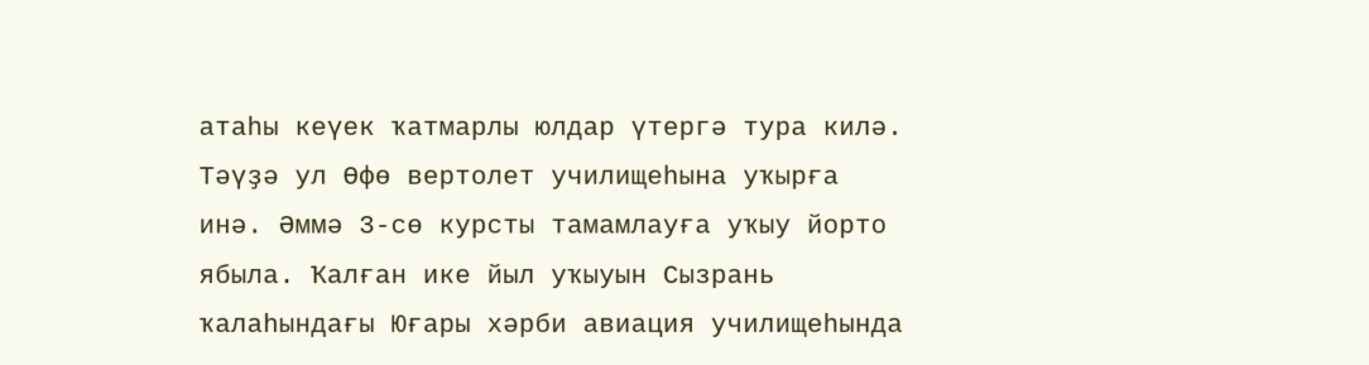атаһы кеүек ҡатмарлы юлдар үтергә тура килә. Тәүҙә ул Өфө вертолет училищеһына уҡырға инә. Әммә 3-сө курсты тамамлауға уҡыу йорто ябыла. Ҡалған ике йыл уҡыуын Сызрань ҡалаһындағы Юғары хәрби авиация училищеһында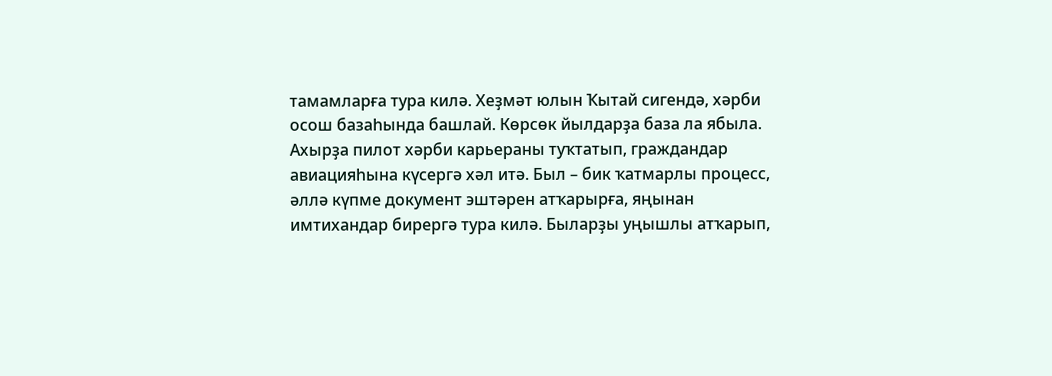тамамларға тура килә. Хеҙмәт юлын Ҡытай сигендә, хәрби осош базаһында башлай. Көрсөк йылдарҙа база ла ябыла. Ахырҙа пилот хәрби карьераны туҡтатып, граждандар авиацияһына күсергә хәл итә. Был – бик ҡатмарлы процесс, әллә күпме документ эштәрен атҡарырға, яңынан имтихандар бирергә тура килә. Быларҙы уңышлы атҡарып,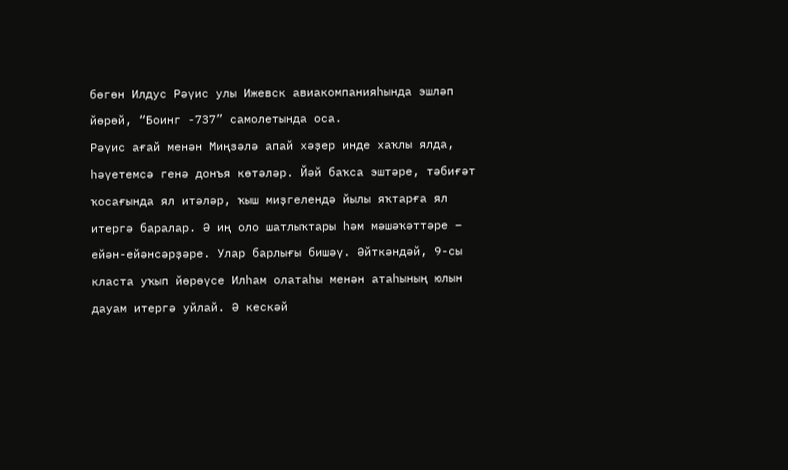бөгөн Илдус Рәүис улы Ижевск авиакомпанияһында эшләп йөрөй, “Боинг -737” самолетында оса.
Рәүис ағай менән Миңзәлә апай хәҙер инде хаҡлы ялда, һәүетемсә генә донъя көтәләр. Йәй баҡса эштәре, тәбиғәт ҡосағында ял итәләр, ҡыш миҙгелендә йылы яҡтарға ял итергә баралар. Ә иң оло шатлыҡтары һәм мәшәҡәттәре – ейән-ейәнсәрҙәре. Улар барлығы бишәү. Әйткәндәй, 9-сы класта уҡып йөрөүсе Илһам олатаһы менән атаһының юлын дауам итергә уйлай. Ә кескәй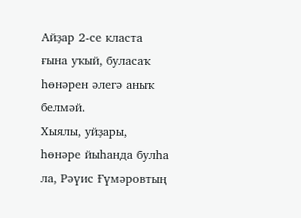Айҙар 2-се класта ғына уҡый, буласаҡ һөнәрен әлегә аныҡ белмәй.
Хыялы, уйҙары, һөнәре йыһанда булһа ла, Рәүис Ғүмәровтың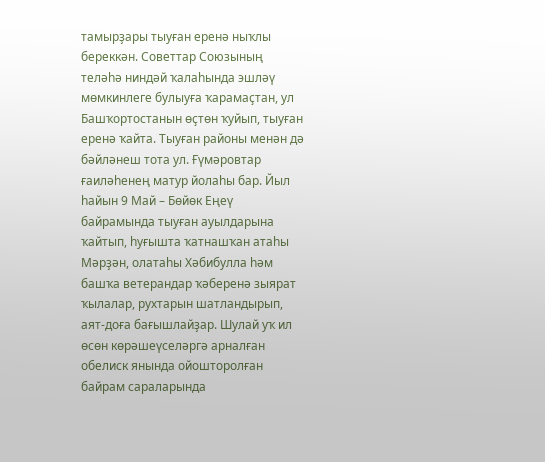тамырҙары тыуған еренә ныҡлы береккән. Советтар Союзының теләһә ниндәй ҡалаһында эшләү мөмкинлеге булыуға ҡарамаҫтан, ул Башҡортостанын өҫтөн ҡуйып, тыуған еренә ҡайта. Тыуған районы менән дә бәйләнеш тота ул. Ғүмәровтар ғаиләһенең матур йолаһы бар. Йыл һайын 9 Май – Бөйөк Еңеү байрамында тыуған ауылдарына ҡайтып, һуғышта ҡатнашҡан атаһы Мәрҙән, олатаһы Хәбибулла һәм башҡа ветерандар ҡәберенә зыярат ҡылалар, рухтарын шатландырып, аят-доға бағышлайҙар. Шулай уҡ ил өсөн көрәшеүселәргә арналған обелиск янында ойошторолған байрам сараларында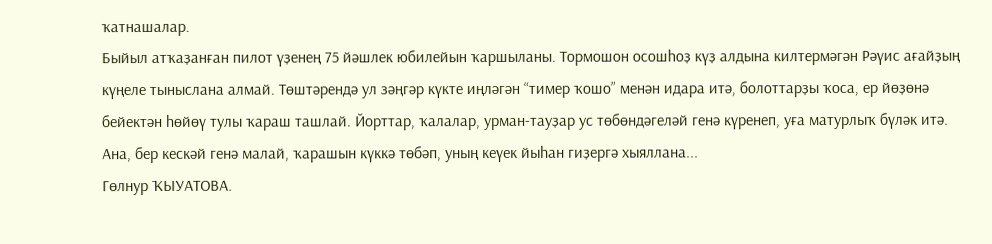ҡатнашалар.
Быйыл атҡаҙанған пилот үҙенең 75 йәшлек юбилейын ҡаршыланы. Тормошон осошһоҙ күҙ алдына килтермәгән Рәүис ағайҙың күңеле тыныслана алмай. Төштәрендә ул зәңгәр күкте иңләгән “тимер ҡошо” менән идара итә, болоттарҙы ҡоса, ер йөҙөнә бейектән һөйөү тулы ҡараш ташлай. Йорттар, ҡалалар, урман-тауҙар ус төбөндәгеләй генә күренеп, уға матурлыҡ бүләк итә. Ана, бер кескәй генә малай, ҡарашын күккә төбәп, уның кеүек йыһан гиҙергә хыяллана...
Гөлнур ҠЫУАТОВА.